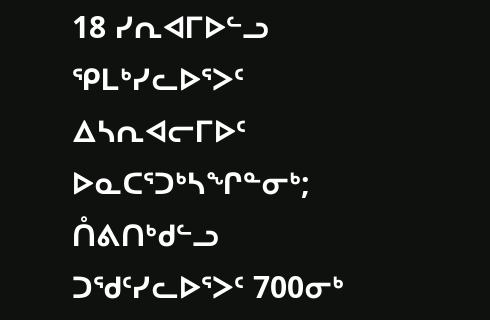18 ᓯᕆᐊᒥᐅᓪᓗ ᕿᒪᒃᓯᓚᐅᕐᐳᑦ ᐃᓴᕆᐊᓕᒥᐅᑦ ᐅᓇᑕᕐᑐᒃᓴᖏᓐᓂᒃ; ᑍᕕᑎᒃᑯᓪᓗ ᑐᖁᑦᓯᓚᐅᕐᐳᑦ 700ᓂᒃ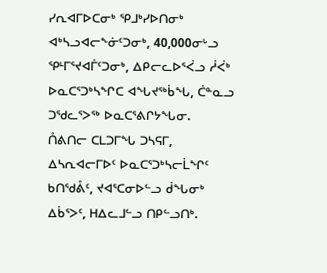ᓯᕆᐊᒥᐅᑕᓂᒃ ᕿᒧᒃᓯᐅᑎᓂᒃ ᐊᒃᓴᓗᐊᓕᖕᓃᑦᑐᓂᒃ, 40,000ᓂᒡᓗ ᕿᒻᒥᕐᔪᐊᒦᑦᑐᓂᒃ, ᐃᑭᓕᓚᐅᕐᐹᓗ ᓲᐹᒃ ᐅᓇᑕᕐᑐᒃᓴᖏᑕ ᐊᖓᔪᖅᑳᖓ, ᑖᓐᓇᓗ ᑐᖁᓚᕐᐳᖅ ᐅᓇᑕᕐᕕᒋᔭᖓᓂ.
ᑍᕕᑎᓕ ᑕᒪᑐᒥᖓ ᑐᓴᕋᒥ, ᐃᓴᕆᐊᓕᒥᐅᑦ ᐅᓇᑕᕐᑐᒃᓴᓕᒫᖏᑦ ᑲᑎᖁᕔᑦ, ᔪᐊᕐᑕᓂᐅᓪᓗ ᑰᖓᓂᒃ ᐃᑳᕐᐳᑦ, ᕼᐃᓚᒧᓪᓗ ᑎᑭᓪᓗᑎᒃ.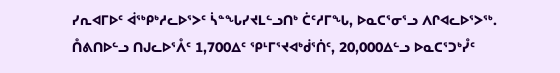ᓯᕆᐊᒥᐅᑦ ᐋᖅᑭᒃᓱᓚᐅᕐᐳᑦ ᓵᓐᖓᓯᔪᒪᓪᓗᑎᒃ ᑖᑦᓱᒥᖓ, ᐅᓇᑕᕐᓂᕐᓗ ᐱᒋᐊᓚᐅᕐᐳᖅ.
ᑍᕕᑎᐅᓪᓗ ᑎᒍᓚᐅᕐᐰᑦ 1,700ᐃᑦ ᕿᒻᒥᕐᔪᐊᒃᑰᕐᑏᑦ, 20,000ᐃᓪᓗ ᐅᓇᑕᕐᑐᒃᓮᑦ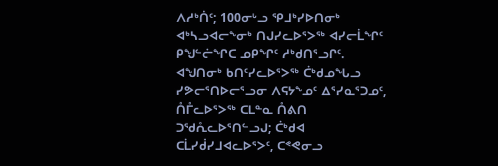ᐱᓱᒃᑏᑦ; 100ᓂᒡᓗ ᕿᒧᒃᓯᐅᑎᓂᒃ ᐊᒃᓴᓗᐊᓕᖕᓂᒃ ᑎᒍᓯᓚᐅᕐᐳᖅ ᐊᓯᓕᒫᖏᑦ ᑭᖑᓪᓖᖏᑕ ᓄᑭᖏᑦ ᓱᒃᑯᑎᕐᓗᒋᑦ.
ᐊᖑᑎᓂᒃ ᑲᑎᑦᓯᓚᐅᕐᐳᖅ ᑖᒃᑯᓄᖓᓗ ᓯᕗᓕᕐᑎᐅᓕᕐᓗᓂ ᐱᕋᔭᖕᓄᑦ ᐃᕐᓯᓇᕐᑐᓄᑦ, ᑍᒤᓚᐅᕐᐳᖅ ᑕᒪᓐᓇ ᑍᕕᑎ ᑐᖁᕅᓚᐅᕐᑎᓪᓗᒍ; ᑖᒃᑯᐊ ᑕᒫᓯᑰᓯᒧᐊᓚᐅᕐᐳᑦ, ᑕᕝᕙᓂᓗ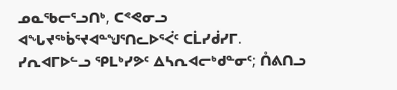ᓄᓇᖃᓕᕐᓗᑎᒃ, ᑕᕝᕙᓂᓗ ᐊᖓᔪᖅᑳᕐᔪᐊᓐᖑᕐᑎᓚᐅᕐᐹᑦ ᑕᒫᓯᑰᓯᒥ.
ᓯᕆᐊᒥᐅᓪᓗ ᕿᒪᒃᓯᕗᑦ ᐃᓴᕆᐊᓕᒃᑯᓐᓂᑦ; ᑍᕕᑎᓗ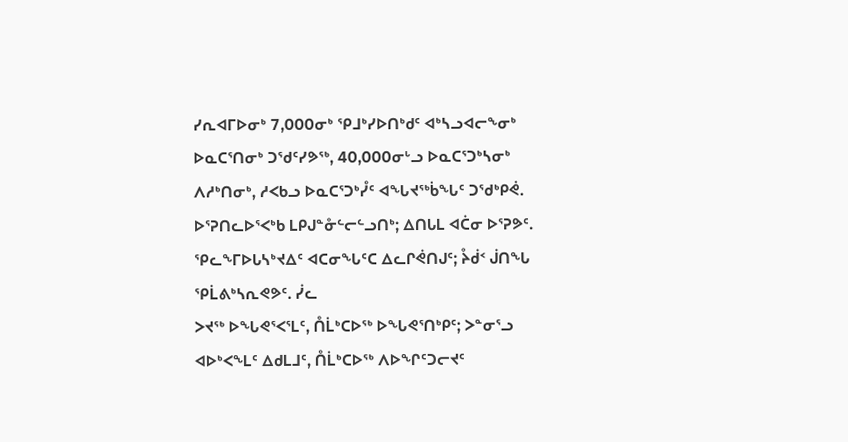ᓯᕆᐊᒥᐅᓂᒃ 7,000ᓂᒃ ᕿᒧᒃᓯᐅᑎᒃᑯᑦ ᐊᒃᓴᓗᐊᓕᖕᓂᒃ ᐅᓇᑕᕐᑎᓂᒃ ᑐᖁᑦᓯᕗᖅ, 40,000ᓂᒡᓗ ᐅᓇᑕᕐᑐᒃᓴᓂᒃ ᐱᓱᒃᑎᓂᒃ, ᓱᐸᑲᓗ ᐅᓇᑕᕐᑐᒃᓮᑦ ᐊᖓᔪᖅᑳᖓᑦ ᑐᖁᒃᑭᕚ.
ᐅᕐᕈᑎᓚᐅᕐᐸᒃᑲ ᒪᑭᒍᓐᓁᓪᓕᓪᓗᑎᒃ; ᐃᑎᒐᒪ ᐊᑖᓂ ᐅᕐᕈᕗᑦ.
ᕿᓚᖕᒥᐅᒐᓴᒃᔪᐃᑦ ᐊᑕᓂᖓᑦᑕ ᐃᓚᒋᕚᑎᒍᑦ; ᔧᑰᑉ ᒎᑎᖓ ᕿᒫᕕᒃᓴᕆᕙᕗᑦ. ᓰᓚ
ᐳᔪᖅ ᐅᖓᕙᕐᐸᕐᒪᑦ, ᑍᒫᒃᑕᐅᖅ ᐅᖓᕙᕐᑎᒃᑭᑦ; ᐳᓐᓂᕐᓗ ᐊᐅᒃᐸᖕᒪᑦ ᐃᑯᒪᒧᑦ, ᑍᒫᒃᑕᐅᖅ ᐱᐅᖏᑦᑐᓕᔪᑦ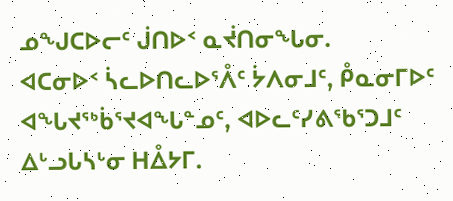ᓄᖑᑕᐅᓕᑦ ᒎᑎᐅᑉ ᓇᔫᑎᓂᖓᓂ.
ᐊᑕᓂᐅᑉ ᓵᓚᐅᑎᓚᐅᕐᐰᑦ ᔮᐱᓂᒧᑦ, ᑬᓇᓂᒥᐅᑦ ᐊᖓᔪᖅᑳᕐᔪᐊᖓᓐᓄᑦ, ᐊᐅᓚᑦᓯᕕᖃᕐᑐᒧᑦ ᐃᒡᓗᒐᓴᒡᓂ ᕼᐂᔭᒥ.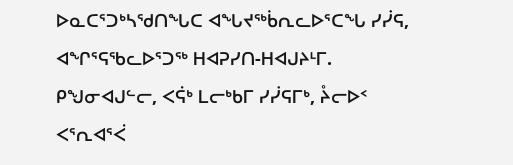ᐅᓇᑕᕐᑐᒃᓴᖁᑎᖓᑕ ᐊᖓᔪᖅᑳᕆᓚᐅᕐᑕᖓ ᓯᓰᕋ, ᐊᖏᕐᕋᖃᓚᐅᕐᑐᖅ ᕼᐊᕈᓯᑎ-ᕼᐊᒍᔨᒻᒥ.
ᑭᖑᓂᐊᒍᓪᓕ, ᐸᕌᒃ ᒪᓕᒃᑲᒥ ᓯᓰᕋᒥᒃ, ᔧᓕᐅᑉ ᐸᕐᕆᐊᕐᐹ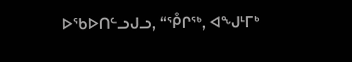ᐅᖃᐅᑎᓪᓗᒍᓗ, “ᕾᒋᖅ, ᐊᖑᒻᒥᒃ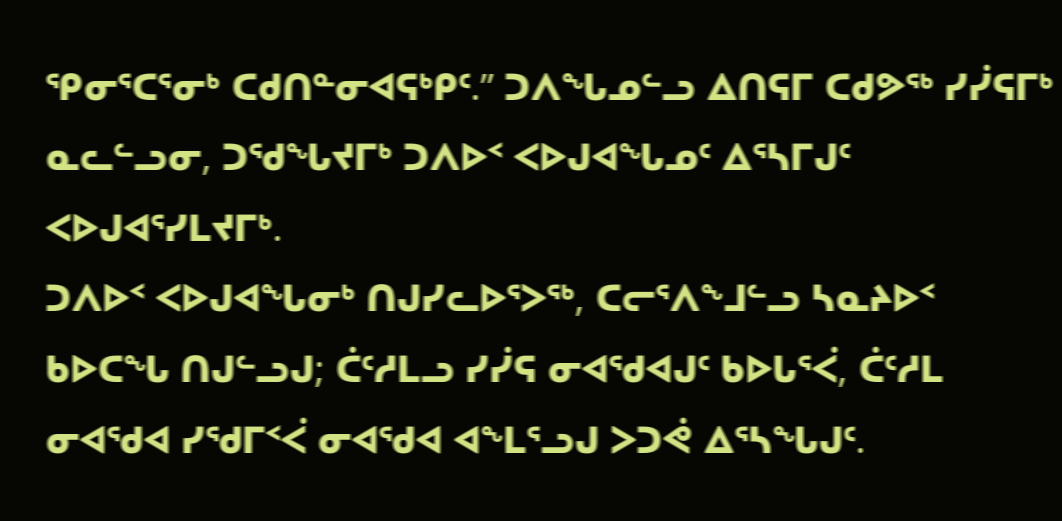ᕿᓂᕐᑕᕐᓂᒃ ᑕᑯᑎᓐᓂᐊᕋᒃᑭᑦ.” ᑐᐱᖓᓄᓪᓗ ᐃᑎᕋᒥ ᑕᑯᕗᖅ ᓯᓰᕋᒥᒃ ᓇᓚᓪᓗᓂ, ᑐᖁᖓᔪᒥᒃ ᑐᐱᐅᑉ ᐸᐅᒍᐊᖓᓄᑦ ᐃᕐᓴᒥᒍᑦ ᐸᐅᒍᐊᕐᓯᒪᔪᒥᒃ.
ᑐᐱᐅᑉ ᐸᐅᒍᐊᖓᓂᒃ ᑎᒍᓯᓚᐅᕐᐳᖅ, ᑕᓕᕐᐱᖕᒧᓪᓗ ᓴᓇᔨᐅᑉ ᑲᐅᑕᖓ ᑎᒍᓪᓗᒍ; ᑖᑦᓱᒪᓗ ᓯᓰᕋ ᓂᐊᖁᐊᒍᑦ ᑲᐅᒐᕐᐹ, ᑖᑦᓱᒪ ᓂᐊᖁᐊ ᓯᖁᒥᑉᐹ ᓂᐊᖁᐊ ᐊᖕᒪᕐᓗᒍ ᐳᑐᕚ ᐃᕐᓴᖓᒍᑦ.